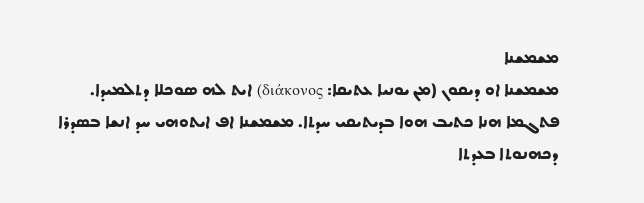ܡܫܡܫܢܐ
ܡܫܡܫܢܐ ܐܘ ܕܝܩܘܢ (ܡܢ ܝܘܢܝܐ ܥܬܝܩܐ: διάκονος) ܐܝܬ ܠܗ ܣܘܟܠܐ ܕܬܠܡܝܕܐ. ܦܬܓܡܐ ܗܢܐ ܟܬܝܒ ܗܘܐ ܒܕܝܬܝܩܝ ܚܕܬܐ. ܡܫܡܫܢܐ ܐܦ ܐܝܬܘܗܝ ܚܕ ܐܢܫܐ ܒܣܕܪܐ ܕܟܗܢܘܬܐ ܒܥܕܬܐ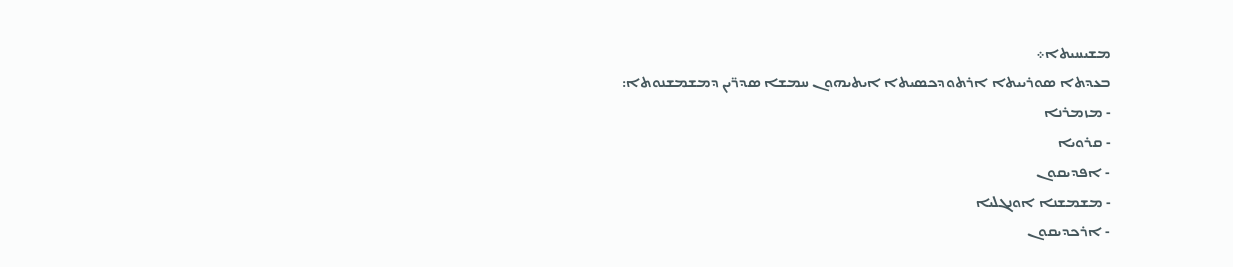ܡܫܝܚܝܬܐ܀
ܒܥܕܬܐ ܣܘܪܝܝܬܐ ܐܪܬܘܕܟܣܝܬܐ ܐܝܬܝܗܘܢ ܚܡܫܐ ܣܕܪ̈ܝܢ ܕܡܫܡܫܢܘܬܐ:
- ܡܙܡܪܢܐ
- ܩܪܘܝܐ
- ܐܦܕܝܩܘܢ
- ܡܫܡܫܢܐ ܐܘܢܓܠܝܐ
- ܐܪܟܕܝܩܘܢ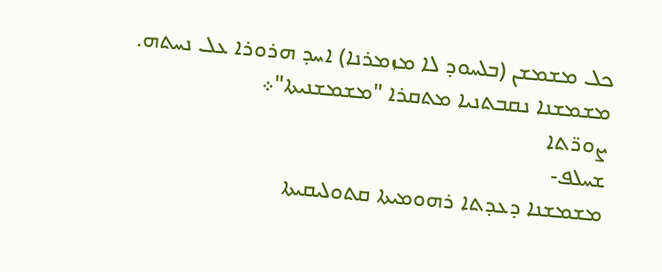ܟܠ ܡܫܡܫܢ (ܒܠܚܘܕ ܠܐ ܡܙܡܪܢܐ) ܐܚܕ ܗܪܘܪܐ ܥܠ ܢܚܬܗ. ܡܫܡܫܢܐ ܢܩܒܬܢܝܐ ܡܬܩܪܐ "ܡܫܡܫܢܝܬܐ"܀
ܨܘܪ̈ܬܐ
ܫܚܠܦ-
ܡܫܡܫܢܐ ܕܥܕܬܐ ܪܗܘܡܝܬܐ ܩܬܘܠܝܩܝܬܐ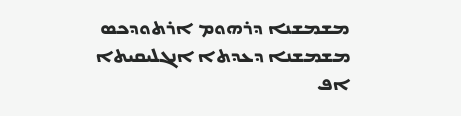ܡܫܡܫܢܐ ܕܪܗܘܡ ܐܪܬܘܕܟܣ
ܡܫܡܫܢܐ ܕܥܕܬܐ ܐܢܓܠܝܩܝܬܐ
ܐܦ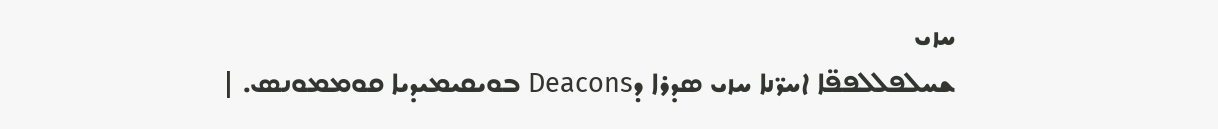ܚܙܝ
ܫܚܠܦܠܠܦܦ̈ܐ ܐܚܪ̈ܢܐ ܚܙܝ ܣܕܪܐ ܕDeacons ܒܘܝܩܝܡܝܕܝܐ ܩܘܡܡܘܢܣ. |